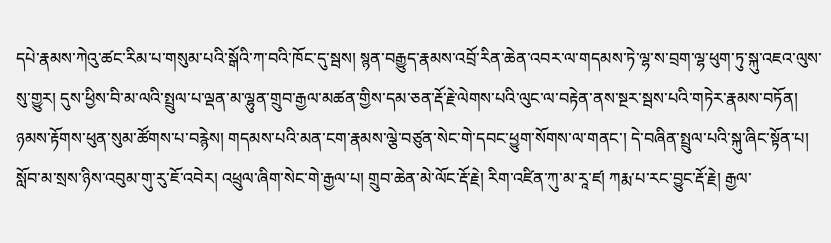དཔེ་རྣམས་ཀེའུ་ཚང་རིམ་པ་གསུམ་པའི་སྒོའི་ཀ་བའི་ཁོང་དུ་སྦས། སྙན་བརྒྱུད་རྣམས་འབྲོ་རིན་ཆེན་འབར་ལ་གདམས་ཏེ་ལྷ་ས་བྲག་ལྷ་ཕུག་ཏུ་སྐུ་འཇའ་ལུས་སུ་གྱུར། དུས་ཕྱིས་བི་མ་ལའི་སྤྲུལ་པ་ལྡན་མ་ལྷུན་གྲུབ་རྒྱལ་མཚན་གྱིས་དམ་ཅན་རྡོ་རྗེ་ལེགས་པའི་ལུང་ལ་བརྟེན་ནས་སྔར་སྦས་པའི་གཏེར་རྣམས་བཏོན། ཉམས་རྟོགས་ཕུན་སུམ་ཚོགས་པ་བརྙེས། གདམས་པའི་མན་ངག་རྣམས་ལྕེ་བཙུན་སེང་གེ་དབང་ཕྱུག་སོགས་ལ་གནང་། དེ་བཞིན་སྤྲུལ་པའི་སྐུ་ཞིང་སྟོན་པ། སློབ་མ་སྲས་ཉིས་འབུམ་གུ་རུ་ཇོ་འབེར། འཕྲུལ་ཞིག་སེང་གེ་རྒྱལ་པ། གྲུབ་ཆེན་མེ་ལོང་རྡོ་རྗེ། རིག་འཛིན་ཀུ་མ་རཱ་ཛ། ཀརྨ་པ་རང་བྱུང་རྡོ་རྗེ། རྒྱལ་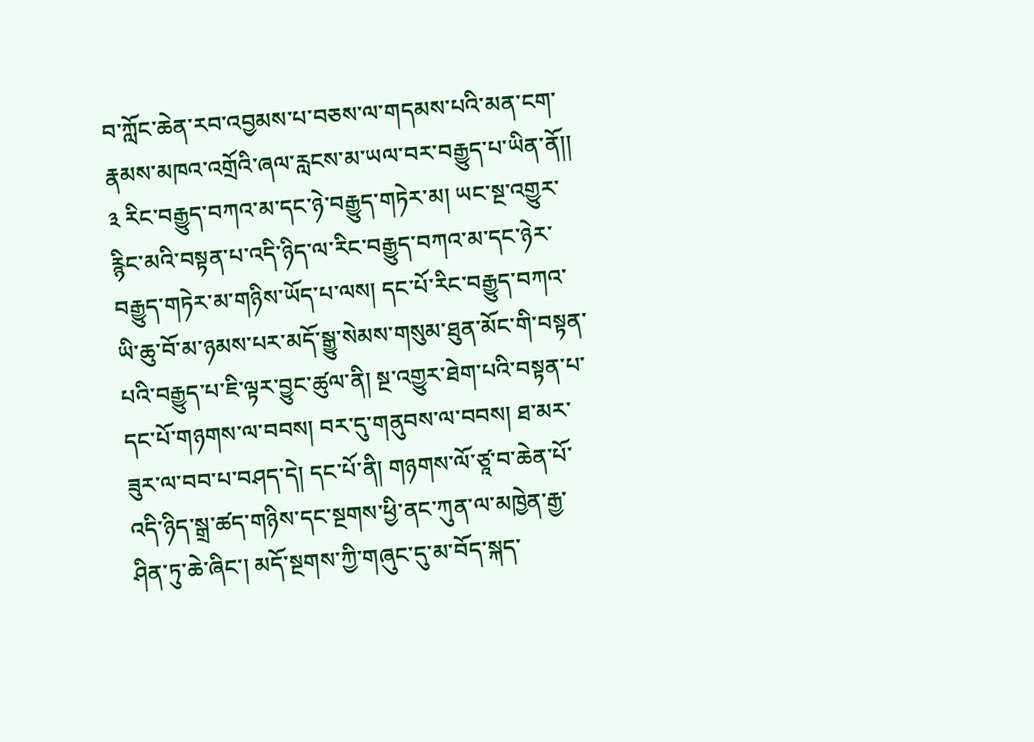བ་ཀློང་ཆེན་རབ་འབྱམས་པ་བཅས་ལ་གདམས་པའི་མན་ངག་རྣམས་མཁའ་འགྲོའི་ཞལ་རླངས་མ་ཡལ་བར་བརྒྱུད་པ་ཡིན་ནོ།།
༣ རིང་བརྒྱུད་བཀའ་མ་དང་ཉེ་བརྒྱུད་གཏེར་མ། ཡང་སྔ་འགྱུར་རྙིང་མའི་བསྟན་པ་འདི་ཉིད་ལ་རིང་བརྒྱུད་བཀའ་མ་དང་ཉེར་བརྒྱུད་གཏེར་མ་གཉིས་ཡོད་པ་ལས། དང་པོ་རིང་བརྒྱུད་བཀའ་ཡི་ཆུ་བོ་མ་ཉམས་པར་མདོ་སྒྱུ་སེམས་གསུམ་ཐུན་མོང་གི་བསྟན་པའི་བརྒྱུད་པ་ཇི་ལྟར་བྱུང་ཚུལ་ནི། སྔ་འགྱུར་ཐེག་པའི་བསྟན་པ་དང་པོ་གཉགས་ལ་བབས། བར་དུ་གནུབས་ལ་བབས། ཐ་མར་ཟུར་ལ་བབ་པ་བཤད་དེ། དང་པོ་ནི། གཉགས་ལོ་ཙཱ་བ་ཆེན་པོ་འདི་ཉིད་སྒྲ་ཚད་གཉིས་དང་སྔགས་ཕྱི་ནང་ཀུན་ལ་མཁྱེན་རྒྱ་ཤིན་ཏུ་ཆེ་ཞིང་། མདོ་སྔགས་ཀྱི་གཞུང་དུ་མ་བོད་སྐད་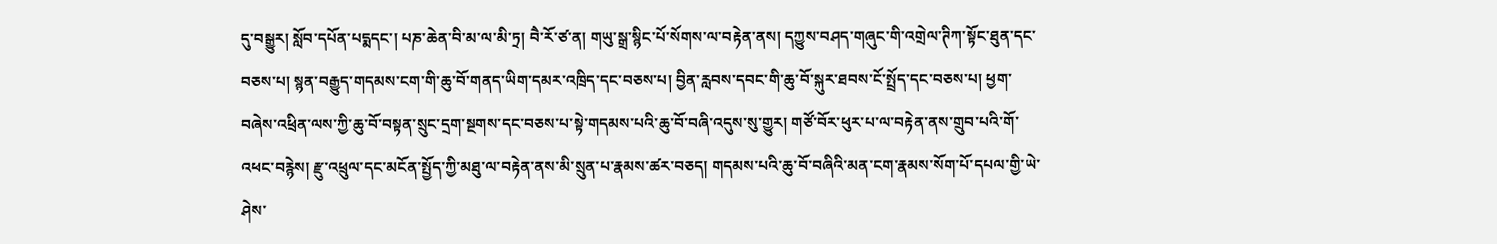དུ་བསྒྱུར། སློབ་དཔོན་པདྨདང་། པཎ་ཆེན་བི་མ་ལ་མི་ཏྲ། བཻ་རོ་ཙ་ན། གཡུ་སྒྲ་སྙིང་པོ་སོགས་ལ་བརྟེན་ནས། དཀྱུས་བཤད་གཞུང་གི་འགྲེལ་ཊིཀ་སྟོང་ཐུན་དང་བཅས་པ། སྙན་བརྒྱུད་གདམས་ངག་གི་ཆུ་བོ་གནད་ཡིག་དམར་འཁྲིད་དང་བཅས་པ། བྱིན་རླབས་དབང་གི་ཆུ་བོ་སྐུར་ཐབས་ངོ་སྤྲོད་དང་བཅས་པ། ཕྱག་བཞེས་འཕྲིན་ལས་ཀྱི་ཆུ་བོ་བསྟན་སྲུང་དྲག་སྔགས་དང་བཅས་པ་སྟེ་གདམས་པའི་ཆུ་བོ་བཞི་འདུས་སུ་གྱུར། གཙོ་བོར་ཕུར་པ་ལ་བརྟེན་ནས་གྲུབ་པའི་གོ་འཕང་བརྙེས། རྫུ་འཕྲུལ་དང་མངོན་སྤྱོད་ཀྱི་མཐུ་ལ་བརྟེན་ནས་མི་སྲུན་པ་རྣམས་ཚར་བཅད། གདམས་པའི་ཆུ་བོ་བཞིའི་མན་ངག་རྣམས་སོག་པོ་དཔལ་གྱི་ཡེ་ཤེས་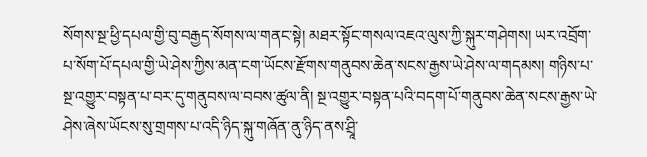སོགས་སྔ་ཕྱི་དཔལ་གྱི་བུ་བརྒྱད་སོགས་ལ་གནང་སྟེ། མཐར་སྟོང་གསལ་འཇའ་ལུས་ཀྱི་སྐུར་གཤེགས། ཡར་འབྲོག་པ་སོག་པོ་དཔལ་གྱི་ཡེ་ཤེས་ཀྱིས་མན་ངག་ཡོངས་རྫོགས་གནུབས་ཆེན་སངས་རྒྱས་ཡེ་ཤེས་ལ་གདམས། གཉིས་པ་སྔ་འགྱུར་བསྟན་པ་བར་དུ་གནུབས་ལ་བབས་ཚུལ་ནི། སྔ་འགྱུར་བསྟན་པའི་བདག་པོ་གནུབས་ཆེན་སངས་རྒྱས་ཡེ་ཤེས་ཞེས་ཡོངས་སུ་གྲགས་པ་འདི་ཉིད་སྐུ་གཞོན་ནུ་ཉིད་ནས་ཤྲཱི་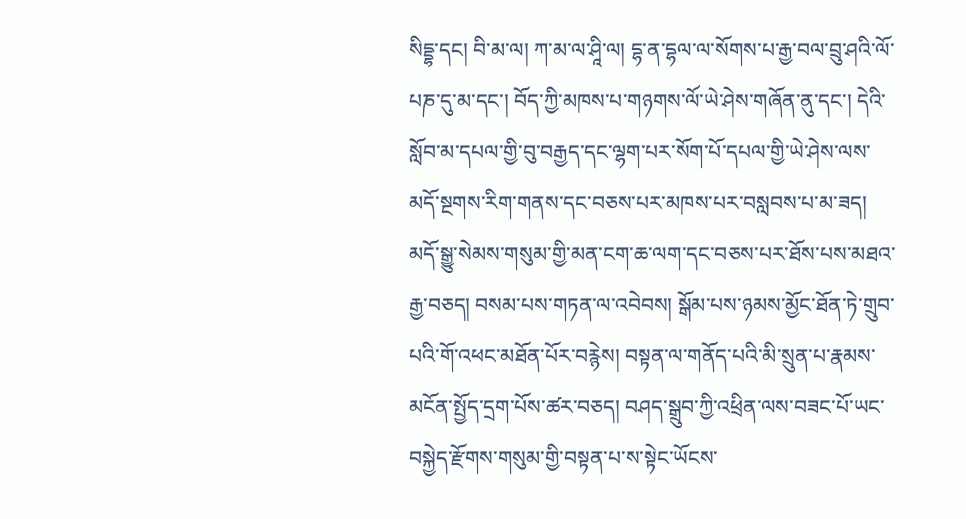སིདྡྷ་དང། བི་མ་ལ། ཀ་མ་ལ་ཤཱི་ལ། དྷ་ན་དྷལ་ལ་སོགས་པ་རྒྱ་བལ་བྲུ་ཤའི་ལོ་པཎ་དུ་མ་དང་། བོད་ཀྱི་མཁས་པ་གཉགས་ལོ་ཡེ་ཤེས་གཞོན་ནུ་དང་། དེའི་སློབ་མ་དཔལ་གྱི་བུ་བརྒྱད་དང་ལྷག་པར་སོག་པོ་དཔལ་གྱི་ཡེ་ཤེས་ལས་མདོ་སྔགས་རིག་གནས་དང་བཅས་པར་མཁས་པར་བསླབས་པ་མ་ཟད། མདོ་སྒྱུ་སེམས་གསུམ་གྱི་མན་ངག་ཆ་ལག་དང་བཅས་པར་ཐོས་པས་མཐའ་རྒྱ་བཅད། བསམ་པས་གཏན་ལ་འབེབས། སྒོམ་པས་ཉམས་མྱོང་ཐོན་ཏེ་གྲུབ་པའི་གོ་འཕང་མཐོན་པོར་བརྙེས། བསྟན་ལ་གནོད་པའི་མི་སྲུན་པ་རྣམས་མངོན་སྤྱོད་དྲག་པོས་ཚར་བཅད། བཤད་སྒྲུབ་ཀྱི་འཕྲིན་ལས་བཟང་པོ་ཡང་བསྐྱེད་རྫོགས་གསུམ་གྱི་བསྟན་པ་ས་སྟེང་ཡོངས་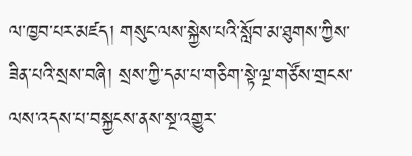ལ་ཁྱབ་པར་མཛད། གསུང་ལས་སྐྱེས་པའི་སློབ་མ་ཐུགས་ཀྱིས་ཟིན་པའི་སྲས་བཞི། སྲས་ཀྱི་དམ་པ་གཅིག་སྟེ་ལྔ་གཙོས་གྲངས་ལས་འདས་པ་བསྐྱངས་ནས་སྔ་འགྱུར་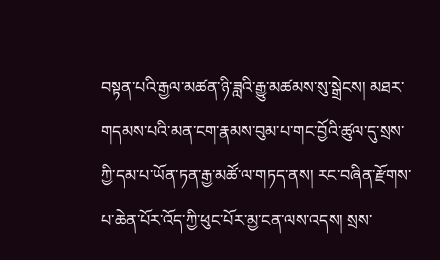བསྟན་པའི་རྒྱལ་མཚན་ཉི་ཟླའི་རྒྱུ་མཚམས་སུ་སྒྲེངས། མཐར་གདམས་པའི་མན་ངག་རྣམས་བུམ་པ་གང་བྱོའི་ཚུལ་དུ་སྲས་ཀྱི་དམ་པ་ཡོན་ཏན་རྒྱ་མཚོ་ལ་གཏད་ནས། རང་བཞིན་རྫོགས་པ་ཆེན་པོར་འོད་ཀྱི་ཕུང་པོར་མྱ་ངན་ལས་འདས། སྲས་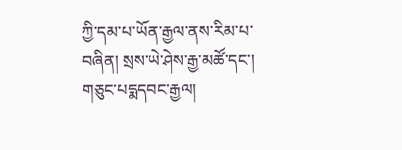ཀྱི་དམ་པ་ཡོན་རྒྱལ་ནས་རིམ་པ་བཞིན། སྲས་ཡེ་ཤེས་རྒྱ་མཚོ་དང་། གཅུང་པདྨདབང་རྒྱལ།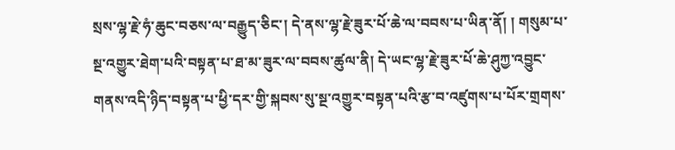སྲས་ལྷ་རྗེ་ཧཾ་ཆུང་བཅས་ལ་བརྒྱུད་ཅིང་། དེ་ནས་ལྷ་རྗེ་ཟུར་པོ་ཆེ་ལ་བབས་པ་ཡིན་ནོ། ། གསུམ་པ་སྔ་འགྱུར་ཐེག་པའི་བསྟན་པ་ཐ་མ་ཟུར་ལ་བབས་ཚུལ་ནི། དེ་ཡང་ལྷ་རྗེ་ཟུར་པོ་ཆེ་ཤུཀྱ་འབྱུང་གནས་འདི་ཉིད་བསྟན་པ་ཕྱི་དར་གྱི་སྐབས་སུ་སྔ་འགྱུར་བསྟན་པའི་རྩ་བ་འཛུགས་པ་པོར་གྲགས་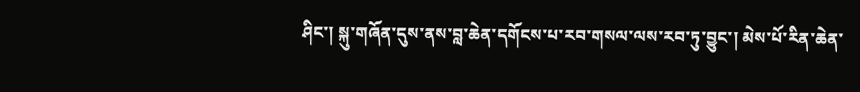ཤིང་། སྐུ་གཞོན་དུས་ནས་བླ་ཆེན་དགོངས་པ་རབ་གསལ་ལས་རབ་ཏུ་བྱུང་། མེས་པོ་རིན་ཆེན་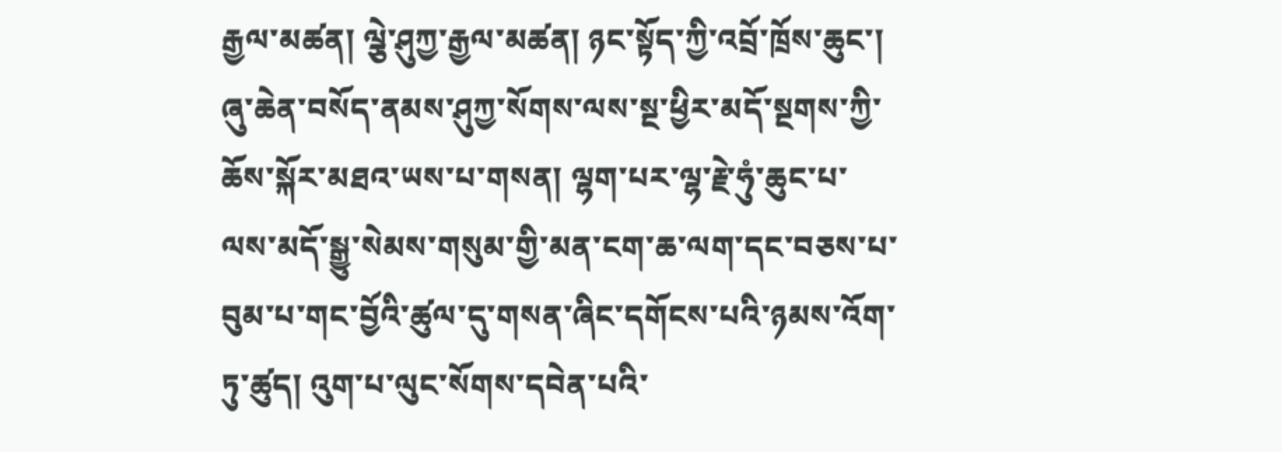རྒྱལ་མཚན། ལྕེ་ཤུཀྱ་རྒྱལ་མཚན། ཉང་སྟོད་ཀྱི་འབྲོ་ཁྲོས་ཆུང་། ཞུ་ཆེན་བསོད་ནམས་ཤུཀྱ་སོགས་ལས་སྔ་ཕྱིར་མདོ་སྔགས་ཀྱི་ཆོས་སྐོར་མཐའ་ཡས་པ་གསན། ལྷག་པར་ལྷ་རྗེ་ཧུཾ་ཆུང་པ་ལས་མདོ་སྒྱུ་སེམས་གསུམ་གྱི་མན་ངག་ཆ་ལག་དང་བཅས་པ་བུམ་པ་གང་བྱོའི་ཚུལ་དུ་གསན་ཞིང་དགོངས་པའི་ཉམས་འོག་ཏུ་ཚུད། འུག་པ་ལུང་སོགས་དབེན་པའི་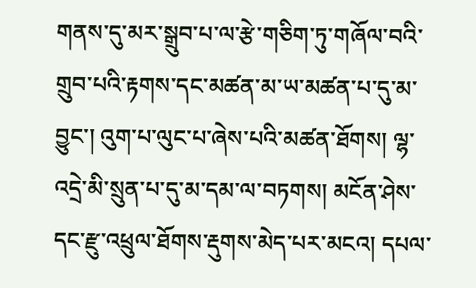གནས་དུ་མར་སྒྲུབ་པ་ལ་རྩེ་གཅིག་ཏུ་གཞོལ་བའི་གྲུབ་པའི་རྟགས་དང་མཚན་མ་ཡ་མཚན་པ་དུ་མ་བྱུང་། འུག་པ་ལུང་པ་ཞེས་པའི་མཚན་ཐོགས། ལྷ་འདྲེ་མི་སྲུན་པ་དུ་མ་དམ་ལ་བཏགས། མངོན་ཤེས་དང་རྫུ་འཕྲུལ་ཐོགས་རྡུགས་མེད་པར་མངའ། དཔལ་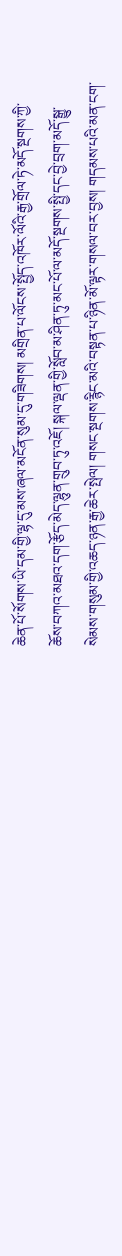ཆེན་པོ་སོགས་ཡི་དམ་གྱི་ལྷ་དུ་མས་ཞལ་མངོན་སུམ་དུ་གཟིགས། མགྲིན་པ་ལོངས་སྤྱོད་འཁོར་ལོའི་རྒྱ་གྲོལ་ཏེ་མདོ་སྔགས་ཀྱི་ཆོས་བཀའ་མཐའ་དག་རྩོད་མེད་ལྷུན་གྲུབ་ཏུ་འཇོ། སྐལ་ལྡན་གྱི་སློབ་མ་ཤིན་ཏུ་མང་པོ་ལ་མདོ་སྔགས་སྤྱི་དང་བྱེ་བྲག་མདོ་སྒྱུ་སེམས་གསུམ་གྱི་འཆད་ཉན་རྒྱ་ཆེར་སྤེལ། གསང་སྔགས་རྙིང་མའི་བསྟན་པ་ཉིན་མོ་ལྟར་གསལ་བར་བྱས། གདམས་པའི་མན་ངག་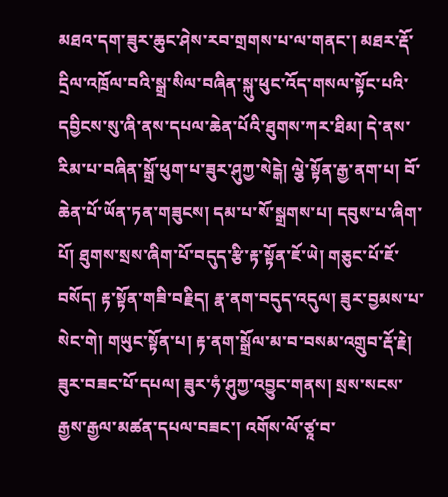མཐའ་དག་ཟུར་ཆུང་ཤེས་རབ་གྲགས་པ་ལ་གནང་། མཐར་རྡོ་དྲིལ་འཁྲོལ་བའི་སྒྲ་སིལ་བཞིན་སྐུ་ཕུང་འོད་གསལ་སྟོང་པའི་དབྱིངས་སུ་ཞི་ནས་དཔལ་ཆེན་པོའི་ཐུགས་ཀར་ཐིམ། དེ་ནས་རིམ་པ་བཞིན་སྒྲོ་ཕུག་པ་ཟུར་ཤུཀྱ་སེངྒེ། ལྕེ་སྟོན་རྒྱ་ནག་པ། བོ་ཆེན་པོ་ཡོན་ཏན་གཟུངས། དམ་པ་སོ་སྒྲགས་པ། དབུས་པ་ཞིག་པོ། ཐུགས་སྲས་ཞིག་པོ་བདུད་རྩི་རྟ་སྟོན་ཇོ་ཡེ། གཅུང་པོ་ཇོ་བསོད། རྟ་སྟོན་གཟི་བརྗིད། རྣ་ནག་བདུད་འདུལ། ཟུར་བྱམས་པ་སེང་གེ། གཡུང་སྟོན་པ། རྟ་ནག་སྒྲོལ་མ་བ་བསམ་འགྲུབ་རྡོ་རྗེ། ཟུར་བཟང་པོ་དཔལ། ཟུར་ཧཾ་ཤུཀྱ་འབྱུང་གནས། སྲས་སངས་རྒྱས་རྒྱལ་མཚན་དཔལ་བཟང་། འགོས་ལོ་ཙཱ་བ་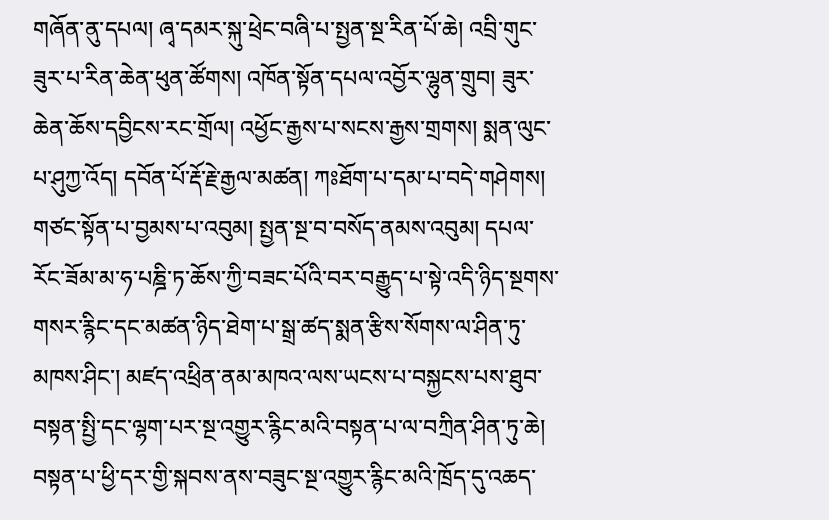གཞོན་ནུ་དཔལ། ཞྭ་དམར་སྐུ་ཕྲེང་བཞི་པ་སྤྱན་སྔ་རིན་པོ་ཆེ། འབྲི་གུང་ཟུར་པ་རིན་ཆེན་ཕུན་ཚོགས། འཁོན་སྟོན་དཔལ་འབྱོར་ལྷུན་གྲུབ། ཟུར་ཆེན་ཆོས་དབྱིངས་རང་གྲོལ། འཕྱོང་རྒྱས་པ་སངས་རྒྱས་གྲགས། སྨན་ལུང་པ་ཤུཀྱ་འོད། དབོན་པོ་རྡོ་རྗེ་རྒྱལ་མཚན། ཀཿཐོག་པ་དམ་པ་བདེ་གཤེགས། གཙང་སྟོན་པ་བྱམས་པ་འབུམ། སྤྱན་སྔ་བ་བསོད་ནམས་འབུམ། དཔལ་རོང་ཟོམ་མ་ཧ་པཎྜི་ཏ་ཆོས་ཀྱི་བཟང་པོའི་བར་བརྒྱུད་པ་སྟེ་འདི་ཉིད་སྔགས་གསར་རྙིང་དང་མཚན་ཉིད་ཐེག་པ་སྒྲ་ཚད་སྨན་རྩིས་སོགས་ལ་ཤིན་ཏུ་མཁས་ཤིང་། མཛད་འཕྲིན་ནམ་མཁའ་ལས་ཡངས་པ་བསྐྱངས་པས་ཐུབ་བསྟན་སྤྱི་དང་ལྷག་པར་སྔ་འགྱུར་རྙིང་མའི་བསྟན་པ་ལ་བཀྲིན་ཤིན་ཏུ་ཆེ། བསྟན་པ་ཕྱི་དར་གྱི་སྐབས་ནས་བཟུང་སྔ་འགྱུར་རྙིང་མའི་ཁྲོད་དུ་འཆད་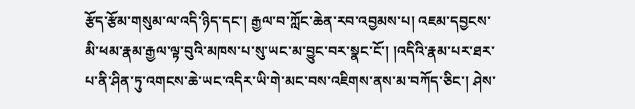རྩོད་རྩོམ་གསུམ་ལ་འདི་ཉིད་དང་། རྒྱལ་བ་ཀློང་ཆེན་རབ་འབྱམས་པ། འཇམ་དབྱངས་མི་ཕམ་རྣམ་རྒྱལ་ལྟ་བུའི་མཁས་པ་སུ་ཡང་མ་བྱུང་བར་སྣང་ངོ་། །འདིའི་རྣམ་པར་ཐར་པ་ནི་ཤིན་ཏུ་འགངས་ཆེ་ཡང་འདིར་ཡི་གེ་མང་བས་འཇིགས་ནས་མ་བཀོད་ཅིང་། ཤེས་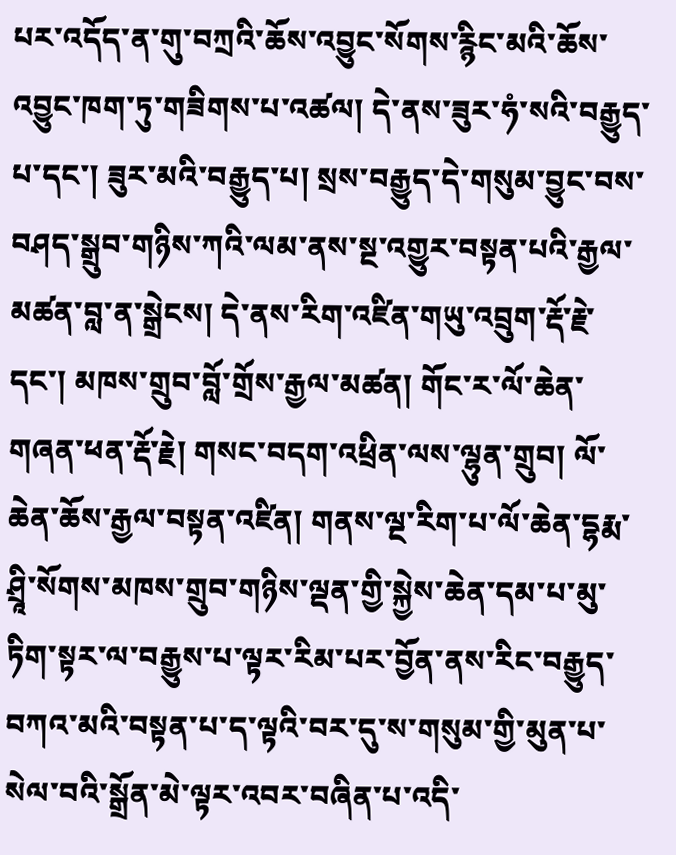པར་འདོད་ན་གུ་བཀྲའི་ཆོས་འབྱུང་སོགས་རྙིང་མའི་ཆོས་འབྱུང་ཁག་ཏུ་གཟིགས་པ་འཚལ། དེ་ནས་ཟུར་ཧཾ་སའི་བརྒྱུད་པ་དང་། ཟུར་མའི་བརྒྱུད་པ། སྲས་བརྒྱུད་དེ་གསུམ་བྱུང་བས་བཤད་སྒྲུབ་གཉིས་ཀའི་ལམ་ནས་སྔ་འགྱུར་བསྟན་པའི་རྒྱལ་མཚན་བླ་ན་སྒྲེངས། དེ་ནས་རིག་འཛིན་གཡུ་འབྲུག་རྡོ་རྗེ་དང་། མཁས་གྲུབ་བློ་གྲོས་རྒྱལ་མཚན། གོང་ར་ལོ་ཆེན་གཞན་ཕན་རྡོ་རྗེ། གསང་བདག་འཕྲིན་ལས་ལྷུན་གྲུབ། ལོ་ཆེན་ཆོས་རྒྱལ་བསྟན་འཛིན། གནས་ལྔ་རིག་པ་ལོ་ཆེན་དྷརྨ་ཤྲཱི་སོགས་མཁས་གྲུབ་གཉིས་ལྡན་གྱི་སྐྱེས་ཆེན་དམ་པ་མུ་ཏིག་སྟར་ལ་བརྒྱུས་པ་ལྟར་རིམ་པར་བྱོན་ནས་རིང་བརྒྱུད་བཀའ་མའི་བསྟན་པ་ད་ལྟའི་བར་དུ་ས་གསུམ་གྱི་མུན་པ་སེལ་བའི་སྒྲོན་མེ་ལྟར་འབར་བཞིན་པ་འདི་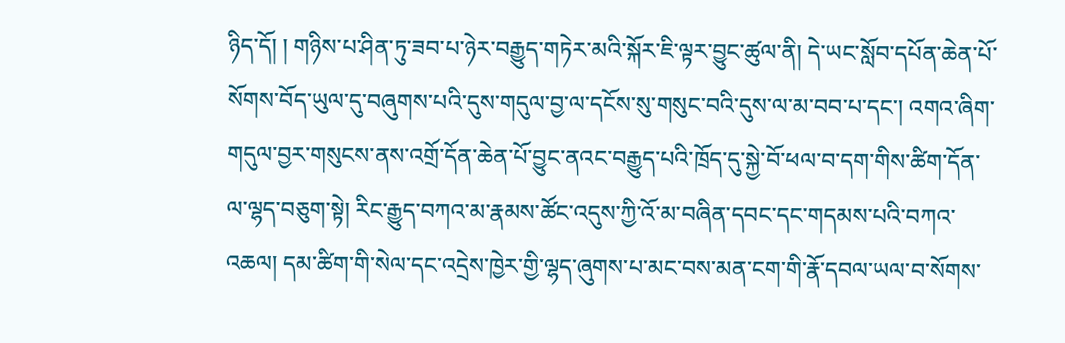ཉིད་དོ། ། གཉིས་པ་ཤིན་ཏུ་ཟབ་པ་ཉེར་བརྒྱུད་གཏེར་མའི་སྐོར་ཇི་ལྟར་བྱུང་ཚུལ་ནི། དེ་ཡང་སློབ་དཔོན་ཆེན་པོ་སོགས་བོད་ཡུལ་དུ་བཞུགས་པའི་དུས་གདུལ་བྱ་ལ་དངོས་སུ་གསུང་བའི་དུས་ལ་མ་བབ་པ་དང་། འགའ་ཞིག་གདུལ་བྱར་གསུངས་ནས་འགྲོ་དོན་ཆེན་པོ་བྱུང་ནའང་བརྒྱུད་པའི་ཁྲོད་དུ་སྐྱེ་བོ་ཕལ་བ་དག་གིས་ཚིག་དོན་ལ་ལྷད་བཅུག་སྟེ། རིང་རྒྱུད་བཀའ་མ་རྣམས་ཚོང་འདུས་ཀྱི་འོ་མ་བཞིན་དབང་དང་གདམས་པའི་བཀའ་འཆལ། དམ་ཚིག་གི་སེལ་དང་འདྲེས་ཁྱེར་གྱི་ལྷད་ཞུགས་པ་མང་བས་མན་ངག་གི་རྣོ་དབལ་ཡལ་བ་སོགས་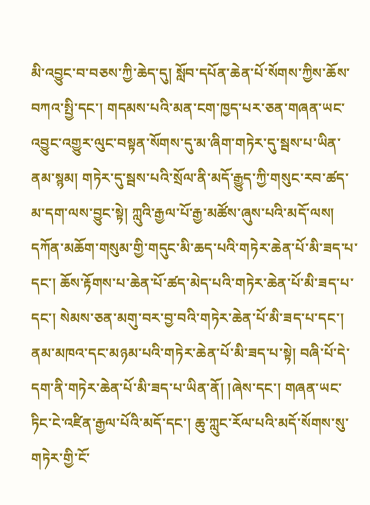མི་འབྱུང་བ་བཅས་ཀྱི་ཆེད་དུ། སློབ་དཔོན་ཆེན་པོ་སོགས་ཀྱིས་ཆོས་བཀའ་སྤྱི་དང་། གདམས་པའི་མན་ངག་ཁྱད་པར་ཅན་གཞན་ཡང་འབྱུང་འགྱུར་ལུང་བསྟན་སོགས་དུ་མ་ཞིག་གཏེར་དུ་སྦས་པ་ཡིན་ནམ་སྙམ། གཏེར་དུ་སྦས་པའི་སྲོལ་ནི་མདོ་རྒྱུད་ཀྱི་གསུང་རབ་ཚད་མ་དག་ལས་བྱུང་སྟེ། ཀླུའི་རྒྱལ་པོ་རྒྱ་མཚོས་ཞུས་པའི་མདོ་ལས། དཀོན་མཆོག་གསུམ་གྱི་གདུང་མི་ཆད་པའི་གཏེར་ཆེན་པོ་མི་ཟད་པ་དང་། ཆོས་རྟོགས་པ་ཆེན་པོ་ཚད་མེད་པའི་གཏེར་ཆེན་པོ་མི་ཟད་པ་དང་། སེམས་ཅན་མགུ་བར་བྱ་བའི་གཏེར་ཆེན་པོ་མི་ཟད་པ་དང་། ནམ་མཁའ་དང་མཉམ་པའི་གཏེར་ཆེན་པོ་མི་ཟད་པ་སྟེ། བཞི་པོ་དེ་དག་ནི་གཏེར་ཆེན་པོ་མི་ཟད་པ་ཡིན་ནོ། །ཞེས་དང་། གཞན་ཡང་ཏིང་ངེ་འཛིན་རྒྱལ་པོའི་མདོ་དང་། ཆུ་ཀླུང་རོལ་པའི་མདོ་སོགས་སུ་གཏེར་གྱི་ངོ་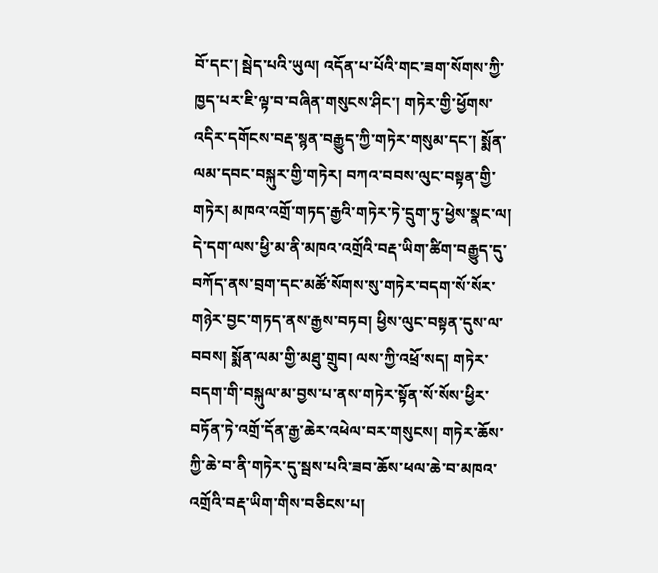བོ་དང་། སྦེད་པའི་ཡུལ། འདོན་པ་པོའི་གང་ཟག་སོགས་ཀྱི་ཁྱད་པར་ཇི་ལྟ་བ་བཞིན་གསུངས་ཤིང་། གཏེར་གྱི་ཕྱོགས་འདིར་དགོངས་བརྡ་སྙན་བརྒྱུད་ཀྱི་གཏེར་གསུམ་དང་། སྨོན་ལམ་དབང་བསྐུར་གྱི་གཏེར། བཀའ་བབས་ལུང་བསྟན་གྱི་གཏེར། མཁའ་འགྲོ་གཏད་རྒྱའི་གཏེར་ཏེ་དྲུག་ཏུ་ཕྱེས་སྣང་ལ། དེ་དག་ལས་ཕྱི་མ་ནི་མཁའ་འགྲོའི་བརྡ་ཡིག་ཚིག་བརྒྱུད་དུ་བཀོད་ནས་བྲག་དང་མཚོ་སོགས་སུ་གཏེར་བདག་སོ་སོར་གཉེར་བྱང་གཏད་ནས་རྒྱས་བཏབ། ཕྱིས་ལུང་བསྟན་དུས་ལ་བབས། སྨོན་ལམ་གྱི་མཐུ་གྲུབ། ལས་ཀྱི་འཕྲོ་སད། གཏེར་བདག་གི་བསྐུལ་མ་བྱས་པ་ནས་གཏེར་སྟོན་སོ་སོས་ཕྱིར་བཏོན་ཏེ་འགྲོ་དོན་རྒྱ་ཆེར་འཕེལ་བར་གསུངས། གཏེར་ཆོས་ཀྱི་ཆེ་བ་ནི་གཏེར་དུ་སྦས་པའི་ཟབ་ཆོས་ཕལ་ཆེ་བ་མཁའ་འགྲོའི་བརྡ་ཡིག་གིས་བཅིངས་པ།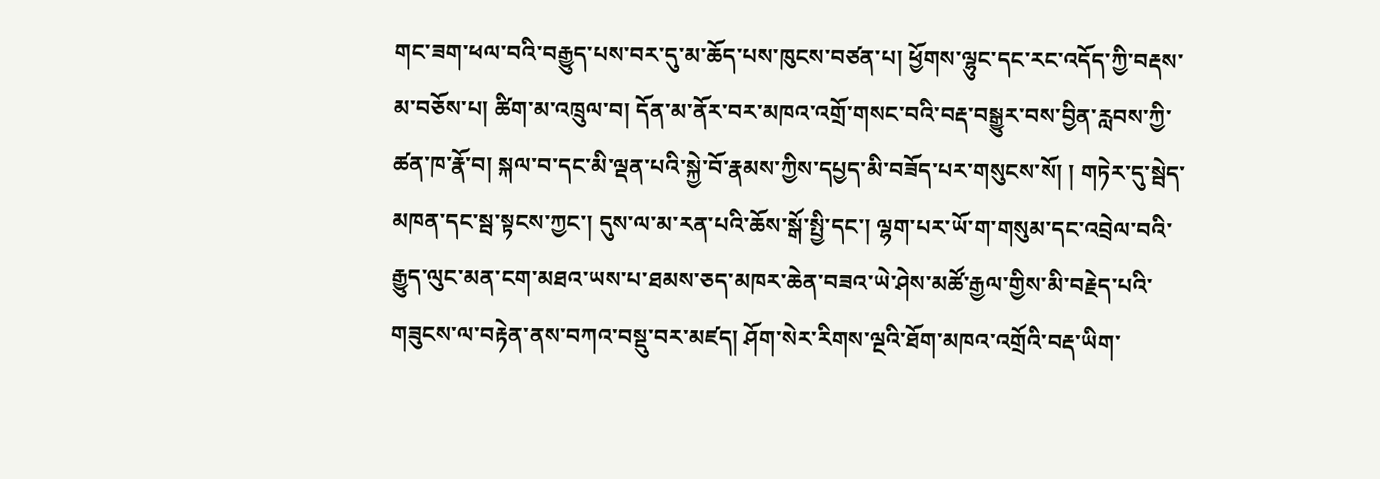གང་ཟག་ཕལ་བའི་བརྒྱུད་པས་བར་དུ་མ་ཆོད་པས་ཁུངས་བཙན་པ། ཕྱོགས་ལྷུང་དང་རང་འདོད་ཀྱི་བརྡས་མ་བཅོས་པ། ཚིག་མ་འཁྲུལ་བ། དོན་མ་ནོར་བར་མཁའ་འགྲོ་གསང་བའི་བརྡ་བསྒྱུར་བས་བྱིན་རླབས་ཀྱི་ཚན་ཁ་རྣོ་བ། སྐལ་བ་དང་མི་ལྡན་པའི་སྐྱེ་བོ་རྣམས་ཀྱིས་དཔྱད་མི་བཟོད་པར་གསུངས་སོ། ། གཏེར་དུ་སྦེད་མཁན་དང་སྦ་སྟངས་ཀྱང་། དུས་ལ་མ་རན་པའི་ཆོས་སྒོ་སྤྱི་དང་། ལྷག་པར་ཡོ་ག་གསུམ་དང་འབྲེལ་བའི་རྒྱུད་ལུང་མན་ངག་མཐའ་ཡས་པ་ཐམས་ཅད་མཁར་ཆེན་བཟའ་ཡེ་ཤེས་མཚོ་རྒྱལ་གྱིས་མི་བརྗེད་པའི་གཟུངས་ལ་བརྟེན་ནས་བཀའ་བསྡུ་བར་མཛད། ཤོག་སེར་རིགས་ལྔའི་ཐོག་མཁའ་འགྲོའི་བརྡ་ཡིག་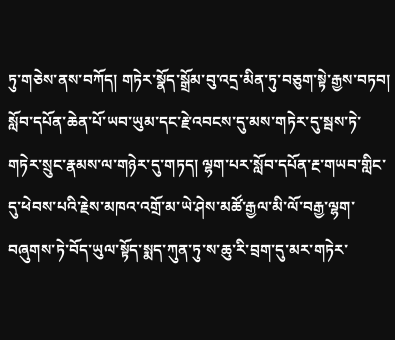ཏུ་གཅེས་ནས་བཀོད། གཏེར་སྣོད་སྒྲོམ་བུ་འདྲ་མིན་ཏུ་བཅུག་སྟེ་རྒྱས་བཏབ། སློབ་དཔོན་ཆེན་པོ་ཡབ་ཡུམ་དང་རྗེ་འབངས་དུ་མས་གཏེར་དུ་སྦས་ཏེ་གཏེར་སྲུང་རྣམས་ལ་གཉེར་དུ་གཏད། ལྷག་པར་སློབ་དཔོན་རྔ་གཡབ་གླིང་དུ་ཕེབས་པའི་རྗེས་མཁའ་འགྲོ་མ་ཡེ་ཤེས་མཚོ་རྒྱལ་མི་ལོ་བརྒྱ་ལྷག་བཞུགས་ཏེ་བོད་ཡུལ་སྟོད་སྨད་ཀུན་ཏུ་ས་ཆུ་རི་བྲག་དུ་མར་གཏེར་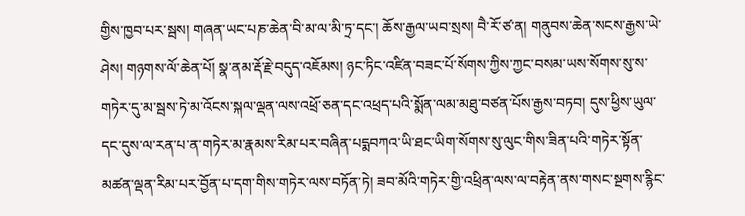གྱིས་ཁྱབ་པར་སྦས། གཞན་ཡང་པཎ་ཆེན་བི་མ་ལ་མི་ཏྲ་དང་། ཆོས་རྒྱལ་ཡབ་སྲས། བཻ་རོ་ཙ་ན། གནུབས་ཆེན་སངས་རྒྱས་ཡེ་ཤེས། གཉགས་ལོ་ཆེན་པོ། སྣ་ནམ་རྡོ་རྗེ་བདུད་འཇོམས། ཉང་ཏིང་འཛིན་བཟང་པོ་སོགས་ཀྱིས་ཀྱང་བསམ་ཡས་སོགས་སུ་ས་གཏེར་དུ་མ་སྦས་ཏེ་མ་འོངས་སྐལ་ལྡན་ལས་འཕྲོ་ཅན་དང་འཕྲད་པའི་སྨོན་ལམ་མཐུ་བཙན་པོས་རྒྱས་བཏབ། དུས་ཕྱིས་ཡུལ་དང་དུས་ལ་རན་པ་ན་གཏེར་མ་རྣམས་རིམ་པར་བཞིན་པདྨབཀའ་ཡི་ཐང་ཡིག་སོགས་སུ་ལུང་གིས་ཟིན་པའི་གཏེར་སྟོན་མཚན་ལྡན་རིམ་པར་བྱོན་པ་དག་གིས་གཏེར་ལས་བཏོན་ཏེ། ཟབ་མོའི་གཏེར་གྱི་འཕྲིན་ལས་ལ་བརྟེན་ནས་གསང་སྔགས་རྙིང་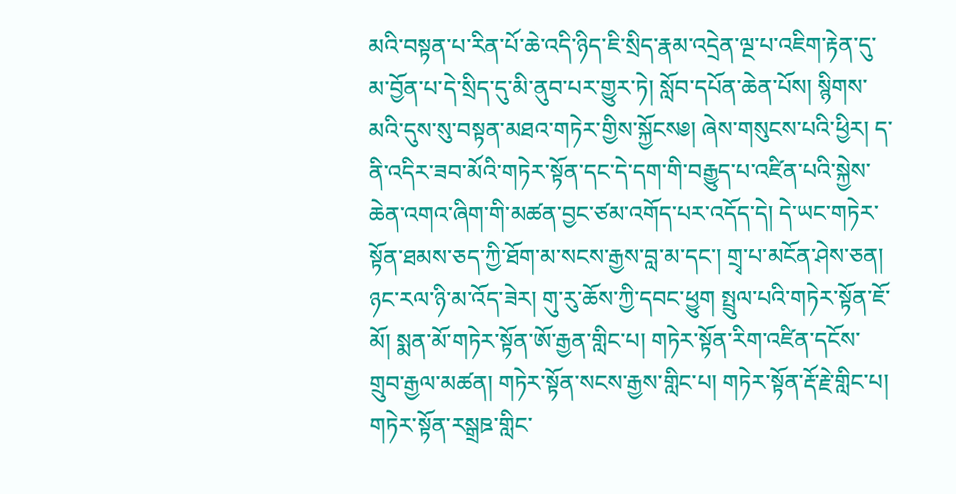མའི་བསྟན་པ་རིན་པོ་ཆེ་འདི་ཉིད་ཇི་སྲིད་རྣམ་འདྲེན་ལྔ་པ་འཇིག་རྟེན་དུ་མ་བྱོན་པ་དེ་སྲིད་དུ་མི་ནུབ་པར་གྱུར་ཏེ། སློབ་དཔོན་ཆེན་པོས། སྙིགས་མའི་དུས་སུ་བསྟན་མཐའ་གཏེར་གྱིས་སྐྱོངས༅། ཞེས་གསུངས་པའི་ཕྱིར། ད་ནི་འདིར་ཟབ་མོའི་གཏེར་སྟོན་དང་དེ་དག་གི་བརྒྱུད་པ་འཛིན་པའི་སྐྱེས་ཆེན་འགའ་ཞིག་གི་མཚན་བྱང་ཙམ་འགོད་པར་འདོད་དེ། དེ་ཡང་གཏེར་སྟོན་ཐམས་ཅད་ཀྱི་ཐོག་མ་སངས་རྒྱས་བླ་མ་དང་། གྲྭ་པ་མངོན་ཤེས་ཅན། ཉང་རལ་ཉི་མ་འོད་ཟེར། གུ་རུ་ཆོས་ཀྱི་དབང་ཕྱུག སྤྲུལ་པའི་གཏེར་སྟོན་ཇོ་མོ། སྨན་མོ་གཏེར་སྟོན་ཨོ་རྒྱན་གླིང་པ། གཏེར་སྟོན་རིག་འཛིན་དངོས་གྲུབ་རྒྱལ་མཚན། གཏེར་སྟོན་སངས་རྒྱས་གླིང་པ། གཏེར་སྟོན་རྡོ་རྗེ་གླིང་པ། གཏེར་སྟོན་རསྒྲཋ་གླིང་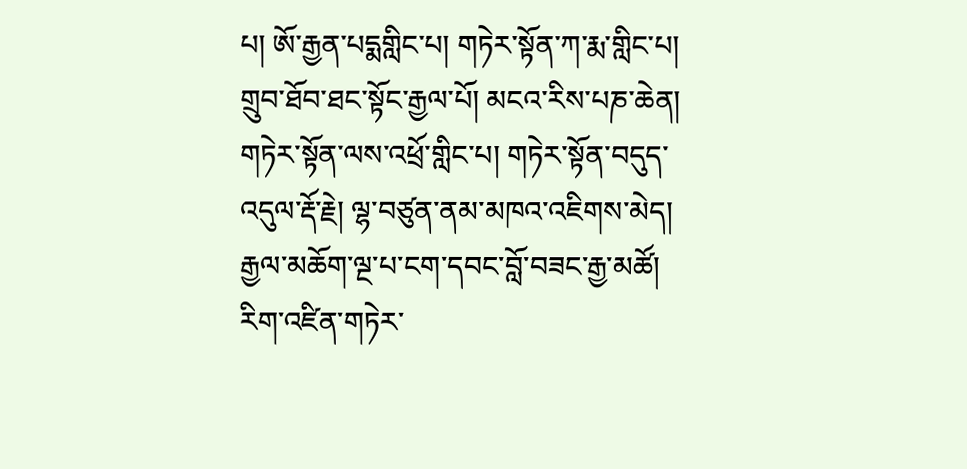པ། ཨོ་རྒྱན་པདྨགླིང་པ། གཏེར་སྟོན་ཀ་རྨ་གླིང་པ། གྲུབ་ཐོབ་ཐང་སྟོང་རྒྱལ་པོ། མངའ་རིས་པཎ་ཆེན། གཏེར་སྟོན་ལས་འཕྲོ་གླིང་པ། གཏེར་སྟོན་བདུད་འདུལ་རྡོ་རྗེ། ལྷ་བཙུན་ནམ་མཁའ་འཇིགས་མེད། རྒྱལ་མཆོག་ལྔ་པ་ངག་དབང་བློ་བཟང་རྒྱ་མཚོ། རིག་འཛིན་གཏེར་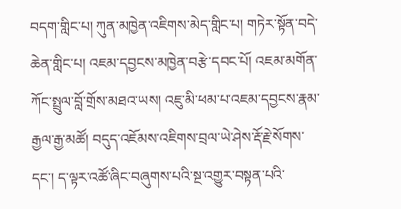བདག་གླིང་པ། ཀུན་མཁྱེན་འཇིགས་མེད་གླིང་པ། གཏེར་སྟོན་བདེ་ཆེན་གླིང་པ། འཇམ་དབྱངས་མཁྱེན་བརྩེ་དབང་པོ། འཇམ་མགོན་ཀོང་སྤྲུལ་བློ་གྲོས་མཐའ་ཡས། འཇུ་མི་ཕམ་པ་འཇམ་དབྱངས་རྣམ་རྒྱལ་རྒྱ་མཚོ། བདུད་འཇོམས་འཇིགས་བྲལ་ཡེ་ཤེས་རྡོ་རྗེ་སོགས་དང་། ད་ལྟར་འཚོ་ཞིང་བཞུགས་པའི་སྔ་འགྱུར་བསྟན་པའི་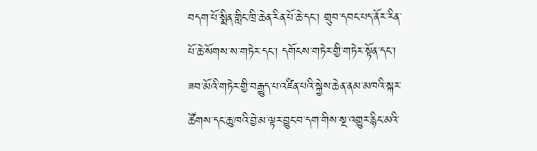བདག་པོ་སྨིན་གླིང་ཁྲི་ཆེན་རིན་པོ་ཆེ་དང་། གྲུབ་དབང་པད་ནོར་རིན་པོ་ཆེ་སོགས་ས་གཏེར་དང་། དགོངས་གཏེར་གྱི་གཏེར་སྟོན་དང་། ཟབ་མོའི་གཏེར་གྱི་བརྒྱུད་པ་འཛིན་པའི་སྐྱེས་ཆེན་ནམ་མཁའི་སྐར་ཚོགས་དང་ཆུ་ཁའི་བྱེ་མ་ལྟར་བྱུང་བ་དག་གིས་སྔ་འགྱུར་རྙིང་མའི་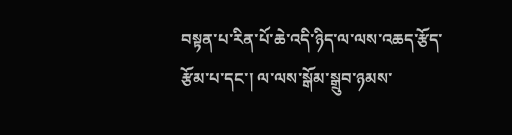བསྟན་པ་རིན་པོ་ཆེ་འདི་ཉིད་ལ་ལས་འཆད་རྩོད་རྩོམ་པ་དང་། ལ་ལས་སྒོམ་སྒྲུབ་ཉམས་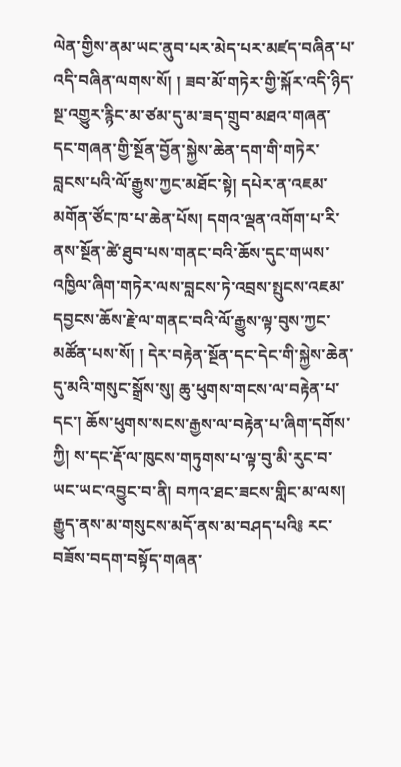ལེན་གྱིས་ནམ་ཡང་ནུབ་པར་མེད་པར་མཛད་བཞིན་པ་འདི་བཞིན་ལགས་སོ། ། ཟབ་མོ་གཏེར་གྱི་སྐོར་འདི་ཉིད་སྔ་འགྱུར་རྙིང་མ་ཙམ་དུ་མ་ཟད་གྲུབ་མཐའ་གཞན་དང་གཞན་གྱི་སྔོན་བྱོན་སྐྱེས་ཆེན་དག་གི་གཏེར་བླངས་པའི་ལོ་རྒྱུས་ཀྱང་མཐོང་སྟེ། དཔེར་ན་འཇམ་མགོན་ཙོང་ཁ་པ་ཆེན་པོས། དགའ་ལྡན་འགོག་པ་རི་ནས་སྔོན་ཚེ་ཐུབ་པས་གནང་བའི་ཆོས་དུང་གཡས་འཁྱིལ་ཞིག་གཏེར་ལས་བླངས་ཏེ་འབྲས་སྤུངས་འཇམ་དབྱངས་ཆོས་རྗེ་ལ་གནང་བའི་ལོ་རྒྱུས་ལྟ་བུས་ཀྱང་མཚོན་པས་སོ། ། དེར་བརྟེན་སྔོན་དང་དེང་གི་སྐྱེས་ཆེན་དུ་མའི་གསུང་སྒྲོས་སུ། ཆུ་ཕུགས་གངས་ལ་བརྟེན་པ་དང་། ཆོས་ཕུགས་སངས་རྒྱས་ལ་བརྟེན་པ་ཞིག་དགོས་ཀྱི། ས་དང་རྡོ་ལ་ཁུངས་གཏུགས་པ་ལྟ་བུ་མི་རུང་བ་ཡང་ཡང་འབྱུང་བ་ནི། བཀའ་ཐང་ཟངས་གླིང་མ་ལས། རྒྱུད་ནས་མ་གསུངས་མདོ་ནས་མ་བཤད་པའི༔ རང་བཟོས་བདག་བསྟོད་གཞན་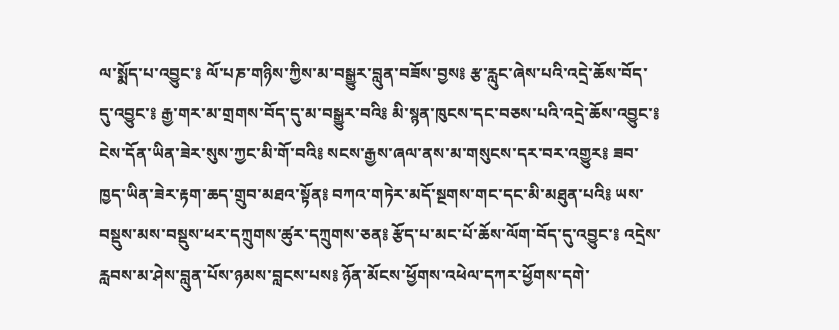ལ་སྨོད་པ་འབྱུང་༔ ལོ་པཎ་གཉིས་ཀྱིས་མ་བསྒྱུར་བླུན་བཟོས་བྱས༔ རྩ་རླུང་ཞེས་པའི་འདྲེ་ཆོས་བོད་དུ་འབྱུང་༔ རྒྱ་གར་མ་གྲགས་བོད་དུ་མ་བསྒྱུར་བའི༔ མི་སྙན་ཁུངས་དང་བཅས་པའི་འདྲེ་ཆོས་འབྱུང་༔ ངེས་དོན་ཡིན་ཟེར་སུས་ཀྱང་མི་གོ་བའི༔ སངས་རྒྱས་ཞལ་ནས་མ་གསུངས་དར་བར་འགྱུར༔ ཟབ་ཁྱད་ཡིན་ཟེར་རྟག་ཆད་གྲུབ་མཐའ་སྟོན༔ བཀའ་གཏེར་མདོ་སྔགས་གང་དང་མི་མཐུན་པའི༔ ཡས་བསྡུས་མས་བསྡུས་ཕར་དཀྲུགས་ཚུར་དཀྲུགས་ཅན༔ རྩོད་པ་མང་པོ་ཆོས་ལོག་བོད་དུ་འབྱུང་༔ འདྲེས་རླབས་མ་ཤེས་བླུན་པོས་ཉམས་བླངས་པས༔ ཉོན་མོངས་ཕྱོགས་འཕེལ་དཀར་ཕྱོགས་དགེ་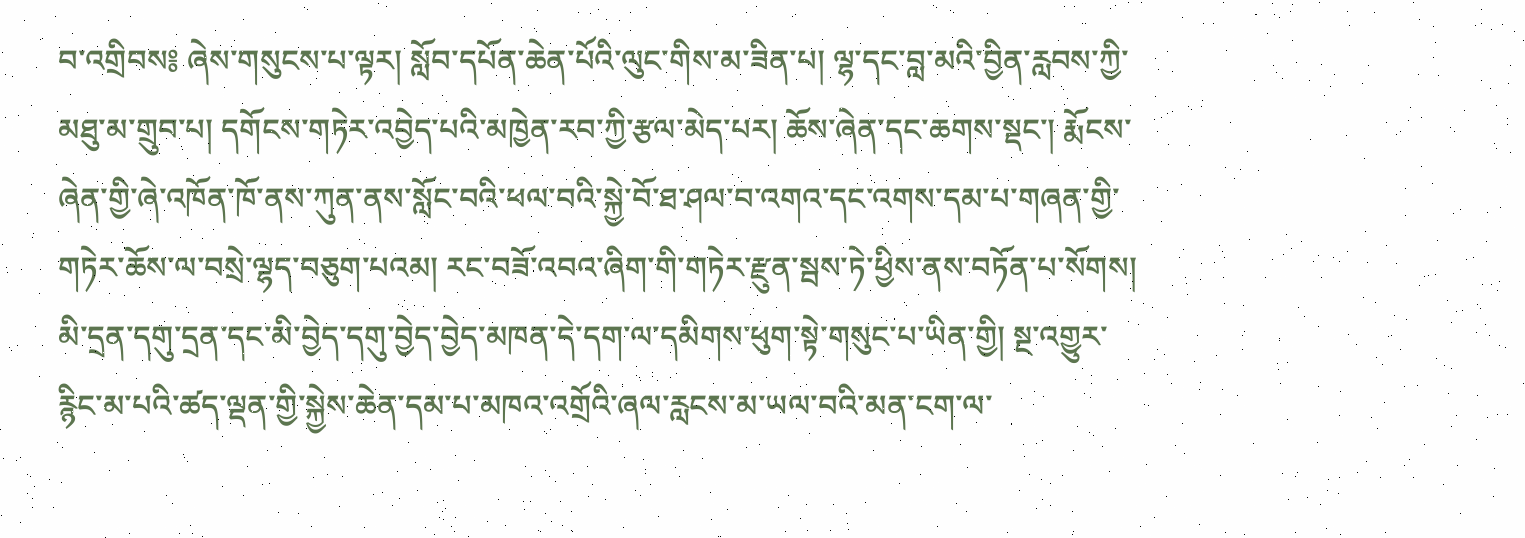བ་འགྲིབས༔ ཞེས་གསུངས་པ་ལྟར། སློབ་དཔོན་ཆེན་པོའི་ལུང་གིས་མ་ཟིན་པ། ལྷ་དང་བླ་མའི་བྱིན་རླབས་ཀྱི་མཐུ་མ་གྲུབ་པ། དགོངས་གཏེར་འབྱེད་པའི་མཁྱེན་རབ་ཀྱི་རྩལ་མེད་པར། ཆོས་ཞེན་དང་ཆགས་སྡང་། རྨོངས་ཞེན་གྱི་ཞེ་འཁོན་ཁོ་ནས་ཀུན་ནས་སློང་བའི་ཕལ་བའི་སྐྱེ་བོ་ཐ་ཤལ་བ་འགའ་དང་འགས་དམ་པ་གཞན་གྱི་གཏེར་ཆོས་ལ་བསྲེ་ལྷད་བཅུག་པའམ། རང་བཟོ་འབའ་ཞིག་གི་གཏེར་རྫུན་སྦས་ཏེ་ཕྱིས་ནས་བཏོན་པ་སོགས། མི་དྲན་དགུ་དྲན་དང་མི་བྱེད་དགུ་བྱེད་བྱེད་མཁན་དེ་དག་ལ་དམིགས་ཕུག་སྟེ་གསུང་པ་ཡིན་གྱི། སྔ་འགྱུར་རྙིང་མ་པའི་ཚད་ལྡན་གྱི་སྐྱེས་ཆེན་དམ་པ་མཁའ་འགྲོའི་ཞལ་རླངས་མ་ཡལ་བའི་མན་ངག་ལ་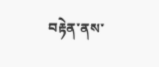བརྟེན་ནས་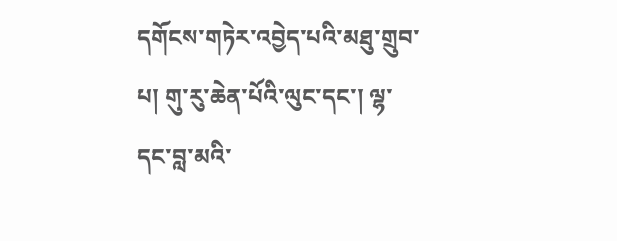དགོངས་གཏེར་འབྱེད་པའི་མཐུ་གྲུབ་པ། གུ་རུ་ཆེན་པོའི་ལུང་དང་། ལྷ་དང་བླ་མའི་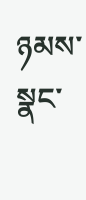ཉམས་སྣང་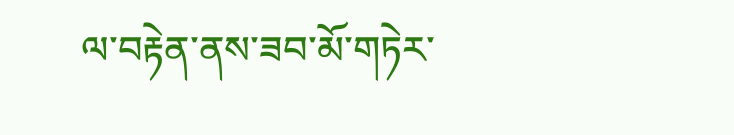ལ་བརྟེན་ནས་ཟབ་མོ་གཏེར་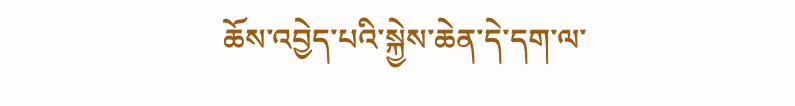ཆོས་འབྱེད་པའི་སྐྱེས་ཆེན་དེ་དག་ལ་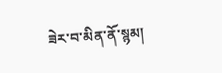ཟེར་བ་མིན་ནོ་སྙམ།